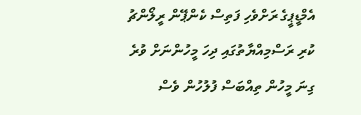އެމްޑީޕީގެ ރަށްވެހި ފަތިސް ކެންޕޭން ރީލޯންޗު ކުރި ރަސްމިއްޔާތުގައި ދިހަ މީހުންނަށް ވުރެ ގިނަ މީހުން ތިއްބަސް ފުލުހުން ވެސް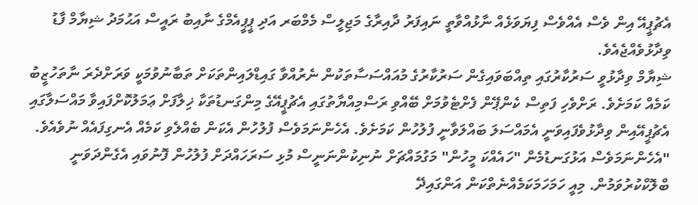އެޗުޕީއޭ އިން ވެސް އެއްވެސް ފިޔަވަޅެއް ނާޅުއްވާތީ ނައިފަރު ދާއިރާގެ މަޖިލީސް މެމްބަރ އަދި ޕީޕީއެމްގެ ނާއިބު ރައީސް އަޙުމަދު ޝިޔާމް ފާޑު ވިދާޅުވެއްޖެއެވެ.
ޝިޔާމް ވިދާޅުވީ ސަރުކާރުގައި ތިއްބަވައިގެން ސަރުކާރުގެ މުއައްސަސާތަކުން ނެރުއްވާ ގައިޑްލައިންތަކަށް ތަބާނުވުމަކީ ވަރަށްދެރަ ނާތަހުޒީބު ކަމެއް ކަމަށެވެ. ރަށްވެހި ފަތިސް ކެންޕޭން ފެށްޓެވުމަށް ބޭއްވި ރަސްމިއްޔާތުގައި އެޗުޕީއޭގެ މިންގަނޑުތަކާ ޚިލާފަށް ޢަމަލުކޮށްފައިވާ މައްސަލާގައި އެޗުޕީއޭއިން ވިދާޅުވެފައިވަނީ އެމައްސަލަ ބައްލަވާނީ ފުލުހުން ކަމަށެވެ. އެހެންނަމަވެސް ފުލުހުން އެކަން ބެއްލެވި ކަމެއް އެނގިފައެއް ނުވެއެވެ. "އެހެންނަމަވެސް އަޅުގަނޑުމެން "ހައެއްކަ މީހުން" މަގުމައްޗަށް ނުނިކުންނަނީސް މުޅި ސަރަހައްދަށް ފުލުހުން ފޮނުވައި އެގެންދަވަނީ ބްލޮކްކުރުވަމުން. މިއީ ހަމަހަމަކަމެއްނެތްކަން އަންގައިދޭ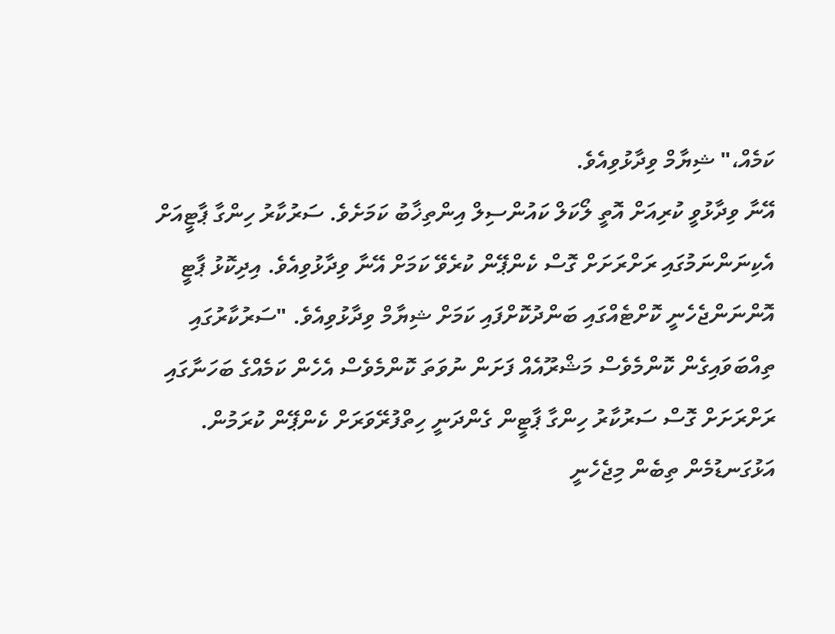ކަމެއް،" ޝިޔާމް ވިދާޅުވިއެވެ.
އޭނާ ވިދާޅުވީ ކުރިއަށް އޮތީ ލޯކަލް ކައުންސިލް އިންތިޚާބު ކަމަށެވެ. ސަރުކާރު ހިންގާ ޕާޓީއަށް އެކިނަންނަމުގައި ރަށްރަށަށް ގޮސް ކެންޕޭން ކުރެވޭ ކަމަށް އޭނާ ވިދާޅުވިއެވެ. އިދިކޮޅު ޕާޓީ އޮންނަންޖެހެނީ ކޮށްޓެއްގައި ބަންދުކޮށްފައި ކަމަށް ޝިޔާމް ވިދާޅުވިއެވެ. "ސަރުކާރުގައި ތިއްބަވައިގެން ކޮންމެވެސް މަޝްރޫއެއް ފަށަން ނުވަތަ ކޮންމެވެސް އެހެން ކަމެއްގެ ބަހަނާގައި ރަށްރަށަށް ގޮސް ސަރުކާރު ހިންގާ ޕާޓީން ގެންދަނީ ހިތްފުރޭވަރަށް ކެންޕޭން ކުރަމުން. އަޅުގަނޑުމެން ތިބެން މިޖެހެނީ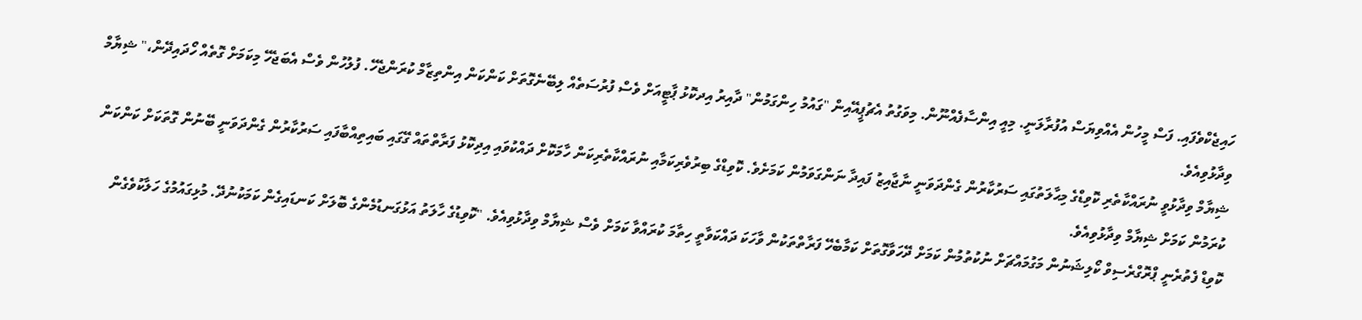ހައިޖެކްވެފައި. ފަސް މީހުން އެއްވިޔަސް އުފުރާލަނީ. މިއީ އިންސާފެއްނޫން. މިވަގުތު އެޗުޕީއޭއިން "ގައުމު ހިންގަމުން" ދާއިރު އިދކޮޅު ޕާޓީއަށް ވެސް ފުރުސަތެއް ލިބޭނެގޮތަށް ކަންކަން އިންތިޒާމް ކުރަންޖެހޭ. ފުލުހުން ވެސް އެބަޖެހޭ މިކަމަށް ގޮތެއް ހޯދައިދޭން،" ޝިޔާމް ވިދާޅުވިއެވެ.
ޝިޔާމް ވިދާޅުވީ ނުރައްކާތެރި ކޮވިޑްގެ މިޙާލަތުގައި ސަރުކާރުން ގެންދަވަނީ ނާޖާއިޒު ފައިދާ ނަންގަވަމުން ކަމަށެވެ. ކޮވިޑްގެ ބިރުވެރިކަމާއި ނުރައްކާތެރިކަން ހާމަކޮށް ދައްކުވައި އިދިކޮޅު ފަރާތްތައް ގޭގައި ބައިތިއްބާފައި ސަރުކާރުން ގެންދަވަނީ ބޭނުން ގޮތަކަށް ކަންކަން ކުރަމުން ކަމަށް ޝިޔާމް ވިދާޅުވިއެވެ.
ކޮވިޑް ފެތުރެނީ ޕްރޮގްރެސިވް ކޯލިޝަނުން މަގުމައްޗަށް ނުކުތުމުން ކަމަށް ދޭހަވާގޮތަށް ކަމާބެހޭ ފަރާތްތަކުން ވާހަކަ ދައްކަވާތީ ހިތާމަ ކުރައްވާ ކަމަށް ވެސް ޝިޔާމް ވިދާޅުވިއެވެ. "ކޮވިޑުގެ ހާލަތު އަޅުގަނޑުމެންގެ ބޮލަށް ކަނޑައިގެން ކަމަކުނުދޭ. މުޅިގައުމުގެ ހަލާކުވެގެން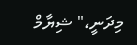މިދަނީ،" ޝިޔާމް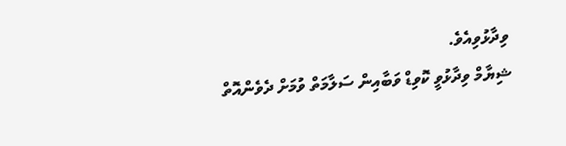ވިދާޅުވިއެވެ.
ޝިޔާމް ވިދާޅުވީ ކޮވިޑް ވަބާއިން ސަލާމަތް ވުމަށް ދެވެންއޮތް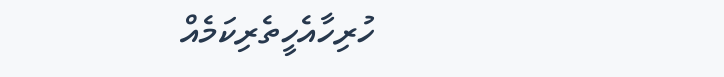ހުރިހާއެހީތެރިކަމެއް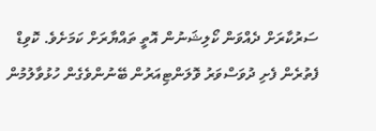ސަރުކާރަށް ދެއްވަން ކޯލިޝަނުން އޮތީ ތައްޔާރަށް ކަމަށެވެ. ކޮވިޑް ފެތުރެން ފެށި ދުވަސްވަރު ވޮލަންޓިއަރުން ބޭނުންވެގެން ހުޅުވާލުމުން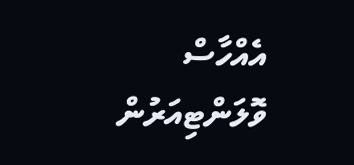އެއްހާސް ވޮލަންޓިއަރުން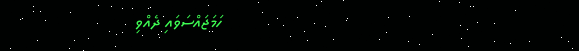ހަމަޖައްސަވައި ދެއްވި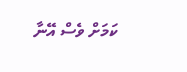ކަމަށް ވެސް އޭނާ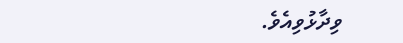ވިދާޅުވިއެވެ.